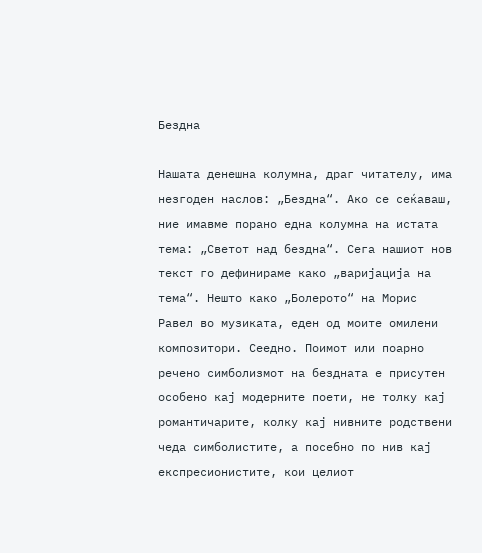Бездна

Нашата денешна колумна, драг читателу, има незгоден наслов: „Бездна“. Ако се сеќаваш, ние имавме порано една колумна на истата тема: „Светот над бездна“. Сега нашиот нов текст го дефинираме како „варијација на тема“. Нешто како „Болерото“ на Морис Равел во музиката, еден од моите омилени композитори. Сеедно. Поимот или поарно речено симболизмот на бездната е присутен особено кај модерните поети, не толку кај романтичарите, колку кај нивните родствени чеда симболистите, а посебно по нив кај експресионистите, кои целиот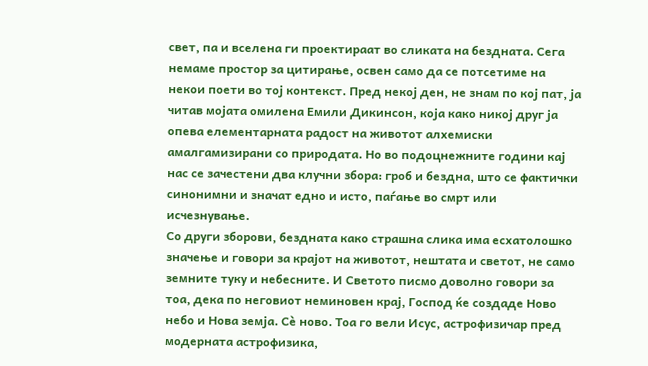свет, па и вселена ги проектираат во сликата на бездната. Сега немаме простор за цитирање, освен само да се потсетиме на некои поети во тој контекст. Пред некој ден, не знам по кој пат, ја читав мојата омилена Емили Дикинсон, која како никој друг ја опева елементарната радост на животот алхемиски амалгамизирани со природата. Но во подоцнежните години кај нас се зачестени два клучни збора: гроб и бездна, што се фактички синонимни и значат едно и исто, паѓање во смрт или исчезнување.
Со други зборови, бездната како страшна слика има есхатолошко значење и говори за крајот на животот, нештата и светот, не само земните туку и небесните. И Светото писмо доволно говори за тоа, дека по неговиот неминовен крај, Господ ќе создаде Ново небо и Нова земја. Сè ново. Тоа го вели Исус, астрофизичар пред модерната астрофизика,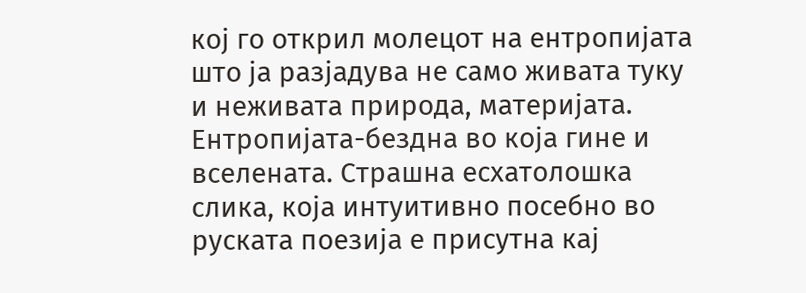кој го открил молецот на ентропијата што ја разјадува не само живата туку и неживата природа, материјата. Ентропијата-бездна во која гине и вселената. Страшна есхатолошка слика, која интуитивно посебно во руската поезија е присутна кај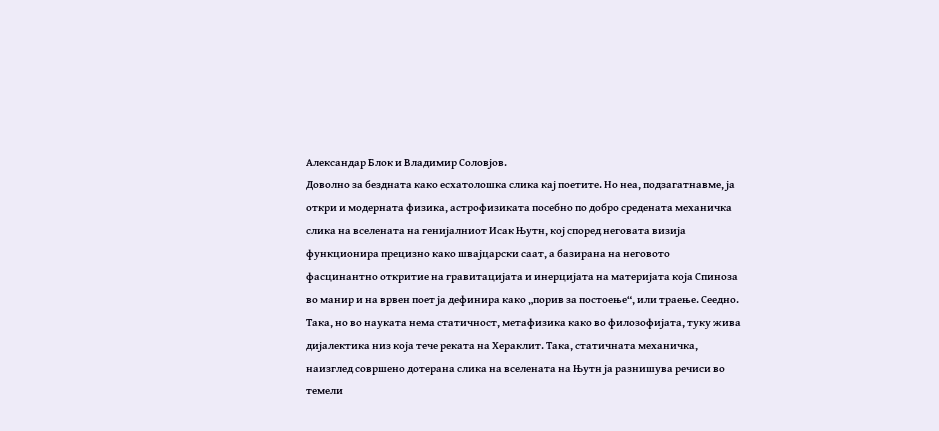Александар Блок и Владимир Соловјов.
Доволно за бездната како есхатолошка слика кај поетите. Но неа, подзагатнавме, ја откри и модерната физика, астрофизиката посебно по добро средената механичка слика на вселената на генијалниот Исак Њутн, кој според неговата визија функционира прецизно како швајцарски саат, а базирана на неговото фасцинантно откритие на гравитацијата и инерцијата на материјата која Спиноза во манир и на врвен поет ја дефинира како „порив за постоење“, или траење. Сеедно. Така, но во науката нема статичност, метафизика како во филозофијата, туку жива дијалектика низ која тече реката на Хераклит. Така, статичната механичка, наизглед совршено дотерана слика на вселената на Њутн ја разнишува речиси во темели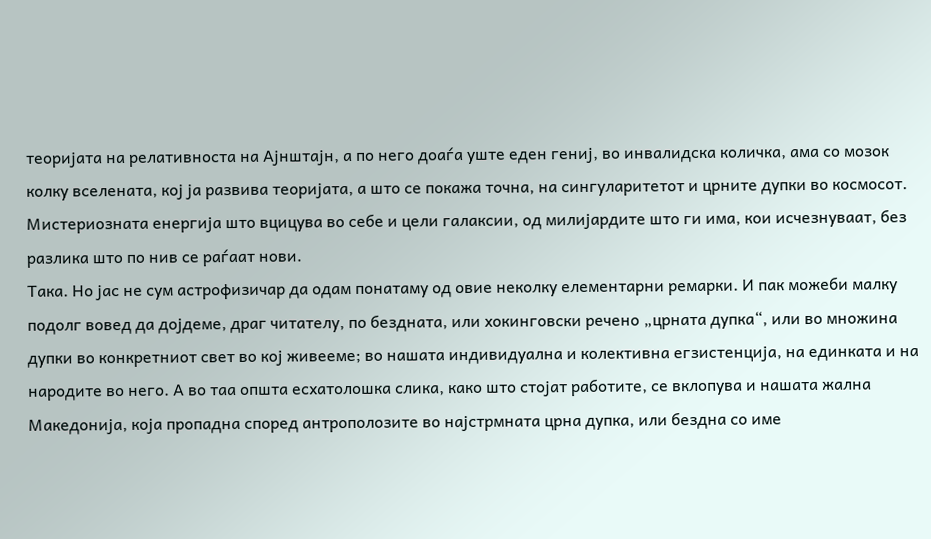теоријата на релативноста на Ајнштајн, а по него доаѓа уште еден гениј, во инвалидска количка, ама со мозок колку вселената, кој ја развива теоријата, а што се покажа точна, на сингуларитетот и црните дупки во космосот. Мистериозната енергија што вцицува во себе и цели галаксии, од милијардите што ги има, кои исчезнуваат, без разлика што по нив се раѓаат нови.
Така. Но јас не сум астрофизичар да одам понатаму од овие неколку елементарни ремарки. И пак можеби малку подолг вовед да дојдеме, драг читателу, по бездната, или хокинговски речено „црната дупка“, или во множина дупки во конкретниот свет во кој живееме; во нашата индивидуална и колективна егзистенција, на единката и на народите во него. А во таа општа есхатолошка слика, како што стојат работите, се вклопува и нашата жална Македонија, која пропадна според антрополозите во најстрмната црна дупка, или бездна со име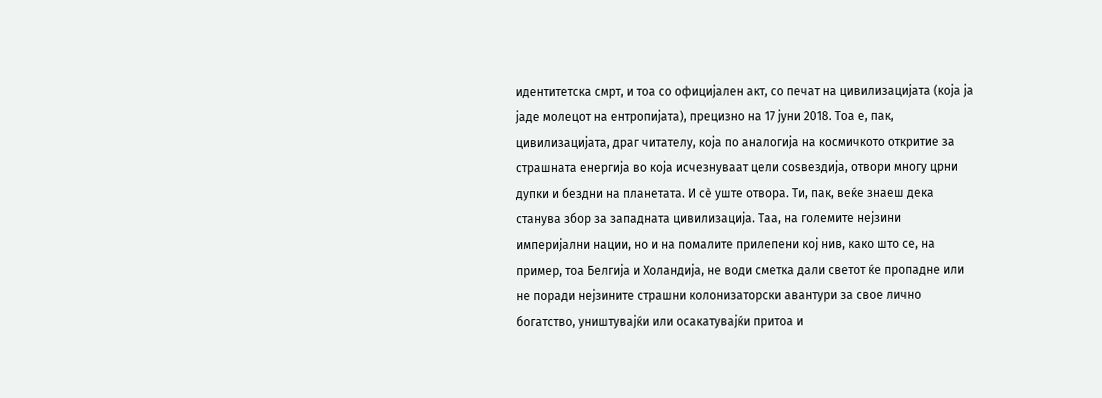идентитетска смрт, и тоа со официјален акт, со печат на цивилизацијата (која ја јаде молецот на ентропијата), прецизно на 17 јуни 2018. Тоа е, пак, цивилизацијата, драг читателу, која по аналогија на космичкото откритие за страшната енергија во која исчезнуваат цели соѕвездија, отвори многу црни дупки и бездни на планетата. И сè уште отвора. Ти, пак, веќе знаеш дека станува збор за западната цивилизација. Таа, на големите нејзини империјални нации, но и на помалите прилепени кој нив, како што се, на пример, тоа Белгија и Холандија, не води сметка дали светот ќе пропадне или не поради нејзините страшни колонизаторски авантури за свое лично богатство, уништувајќи или осакатувајќи притоа и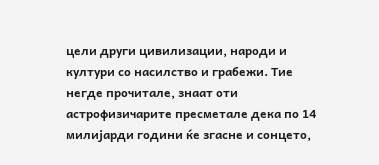цели други цивилизации, народи и култури со насилство и грабежи. Тие негде прочитале, знаат оти астрофизичарите пресметале дека по 14 милијарди години ќе згасне и сонцето,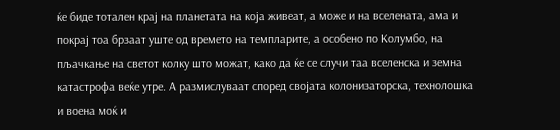ќе биде тотален крај на планетата на која живеат, а може и на вселената, ама и покрај тоа брзаат уште од времето на темпларите, а особено по Колумбо, на пљачкање на светот колку што можат, како да ќе се случи таа вселенска и земна катастрофа веќе утре. А размислуваат според својата колонизаторска, технолошка и воена моќ и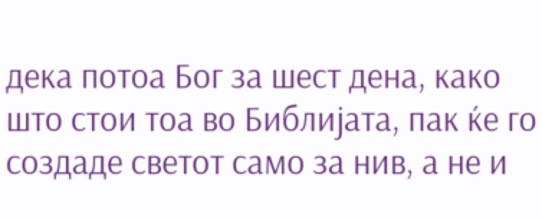дека потоа Бог за шест дена, како што стои тоа во Библијата, пак ќе го создаде светот само за нив, а не и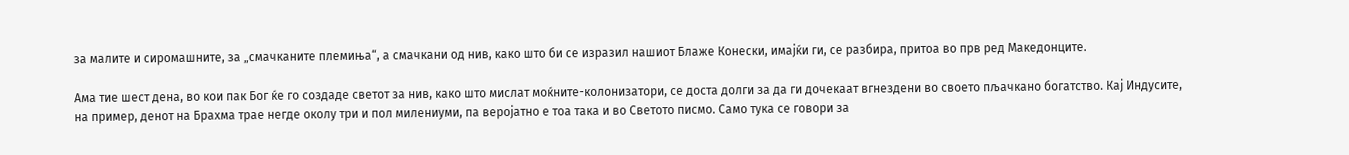за малите и сиромашните, за „смачканите племиња“, а смачкани од нив, како што би се изразил нашиот Блаже Конески, имајќи ги, се разбира, притоа во прв ред Македонците.

Ама тие шест дена, во кои пак Бог ќе го создаде светот за нив, како што мислат моќните-колонизатори, се доста долги за да ги дочекаат вгнездени во своето пљачкано богатство. Кај Индусите, на пример, денот на Брахма трае негде околу три и пол милениуми, па веројатно е тоа така и во Светото писмо. Само тука се говори за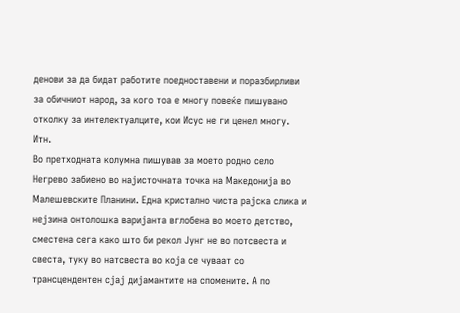денови за да бидат работите поедноставени и поразбирливи за обичниот народ, за кого тоа е многу повеќе пишувано отколку за интелектуалците, кои Исус не ги ценел многу. Итн.
Во претходната колумна пишував за моето родно село Негрево забиено во најисточната точка на Македонија во Малешевските Планини. Една кристално чиста рајска слика и нејзина онтолошка варијанта вглобена во моето детство, сместена сега како што би рекол Јунг не во потсвеста и свеста, туку во натсвеста во која се чуваат со трансцендентен сјај дијамантите на спомените. А по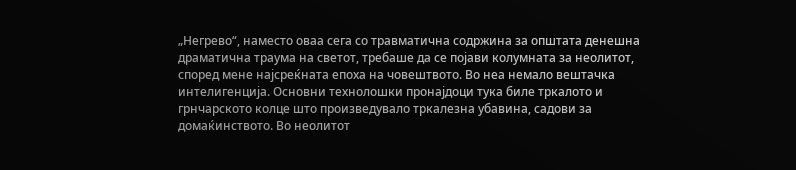„Негрево“, наместо оваа сега со травматична содржина за општата денешна драматична траума на светот, требаше да се појави колумната за неолитот, според мене најсреќната епоха на човештвото. Во неа немало вештачка интелигенција. Основни технолошки пронајдоци тука биле тркалото и грнчарското колце што произведувало тркалезна убавина, садови за домаќинството. Во неолитот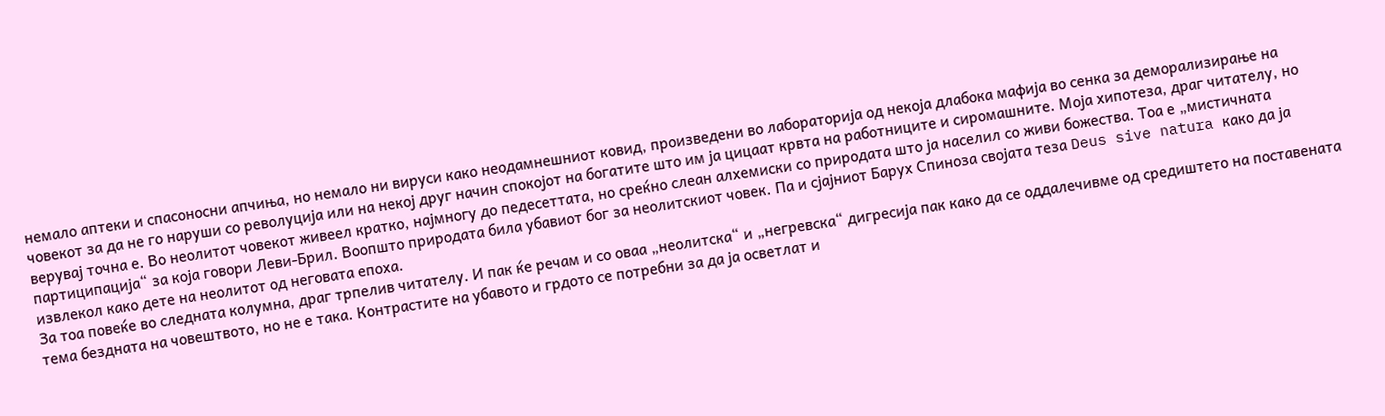немало аптеки и спасоносни апчиња, но немало ни вируси како неодамнешниот ковид, произведени во лабораторија од некоја длабока мафија во сенка за деморализирање на човекот за да не го наруши со револуција или на некој друг начин спокојот на богатите што им ја цицаат крвта на работниците и сиромашните. Моја хипотеза, драг читателу, но верувај точна е. Во неолитот човекот живеел кратко, најмногу до педесеттата, но среќно слеан алхемиски со природата што ја населил со живи божества. Тоа е „мистичната партиципација“ за која говори Леви-Брил. Воопшто природата била убавиот бог за неолитскиот човек. Па и сјајниот Барух Спиноза својата теза Deus sive natura како да ја извлекол како дете на неолитот од неговата епоха.
За тоа повеќе во следната колумна, драг трпелив читателу. И пак ќе речам и со оваа „неолитска“ и „негревска“ дигресија пак како да се оддалечивме од средиштето на поставената тема бездната на човештвото, но не е така. Контрастите на убавото и грдото се потребни за да ја осветлат и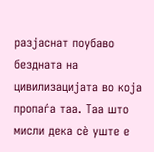разјаснат поубаво бездната на цивилизацијата во која пропаѓа таа. Таа што мисли дека сè уште е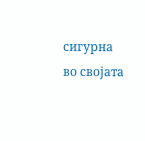сигурна во својата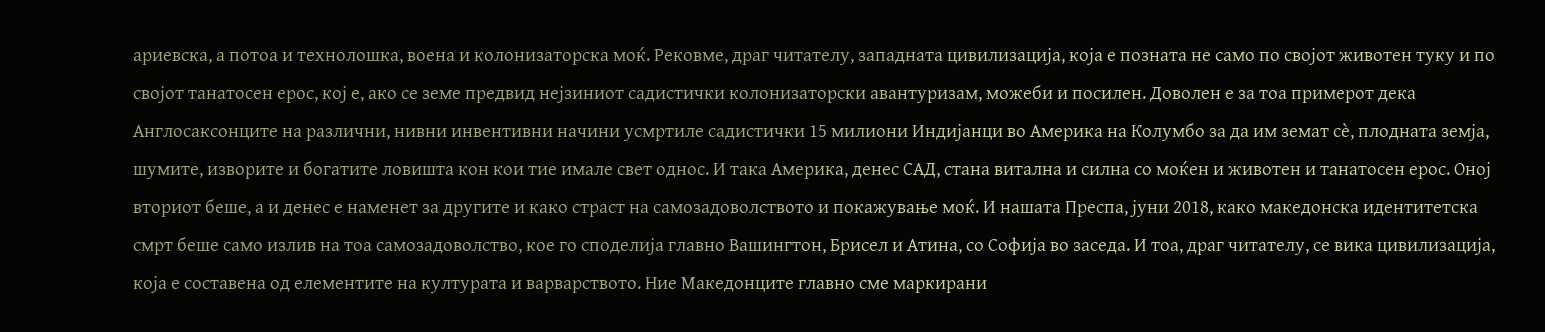ариевска, а потоа и технолошка, воена и колонизаторска моќ. Рековме, драг читателу, западната цивилизација, која е позната не само по својот животен туку и по својот танатосен ерос, кој е, ако се земе предвид нејзиниот садистички колонизаторски авантуризам, можеби и посилен. Доволен е за тоа примерот дека Англосаксонците на различни, нивни инвентивни начини усмртиле садистички 15 милиони Индијанци во Америка на Колумбо за да им земат сè, плодната земја, шумите, изворите и богатите ловишта кон кои тие имале свет однос. И така Америка, денес САД, стана витална и силна со моќен и животен и танатосен ерос. Оној вториот беше, а и денес е наменет за другите и како страст на самозадоволството и покажување моќ. И нашата Преспа, јуни 2018, како македонска идентитетска смрт беше само излив на тоа самозадоволство, кое го споделија главно Вашингтон, Брисел и Атина, со Софија во заседа. И тоа, драг читателу, се вика цивилизација, која е составена од елементите на културата и варварството. Ние Македонците главно сме маркирани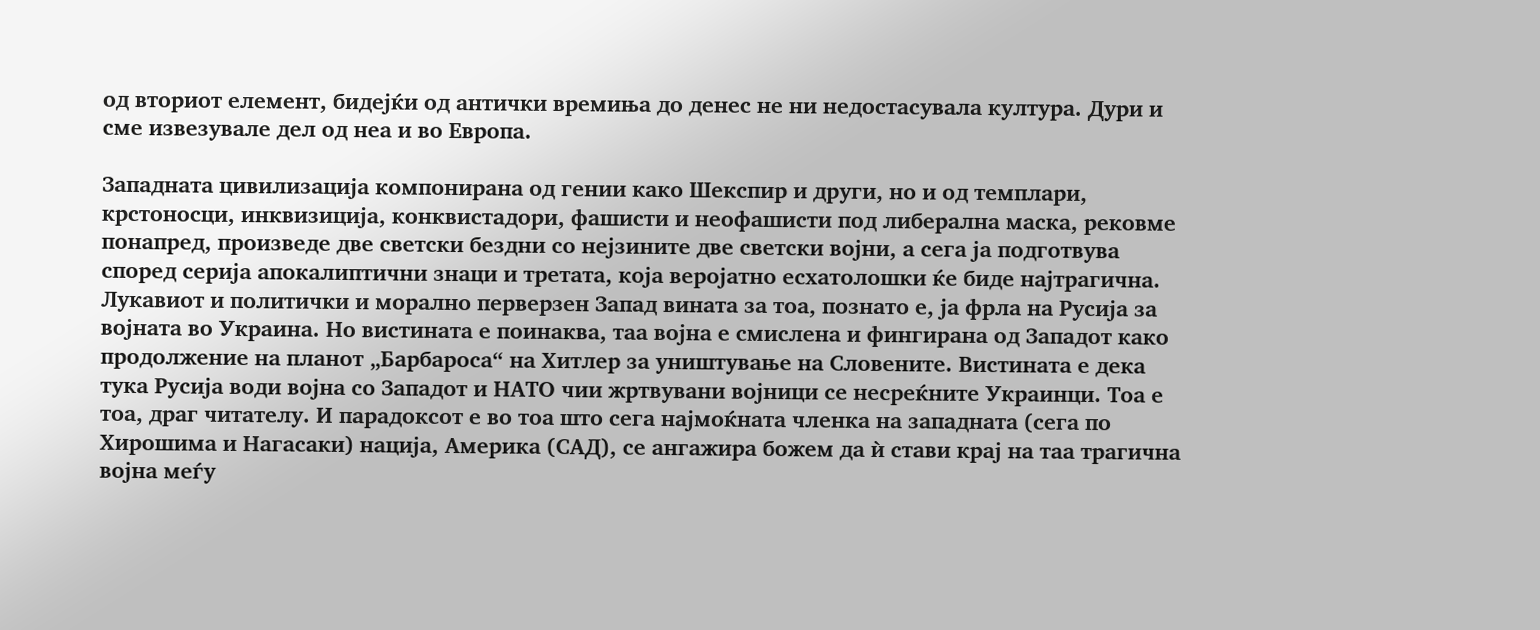од вториот елемент, бидејќи од антички времиња до денес не ни недостасувала култура. Дури и сме извезувале дел од неа и во Европа.

Западната цивилизација компонирана од гении како Шекспир и други, но и од темплари, крстоносци, инквизиција, конквистадори, фашисти и неофашисти под либерална маска, рековме понапред, произведе две светски бездни со нејзините две светски војни, а сега ја подготвува според серија апокалиптични знаци и третата, која веројатно есхатолошки ќе биде најтрагична. Лукавиот и политички и морално перверзен Запад вината за тоа, познато е, ја фрла на Русија за војната во Украина. Но вистината е поинаква, таа војна е смислена и фингирана од Западот како продолжение на планот „Барбароса“ на Хитлер за уништување на Словените. Вистината е дека тука Русија води војна со Западот и НАТО чии жртвувани војници се несреќните Украинци. Тоа е тоа, драг читателу. И парадоксот е во тоа што сега најмоќната членка на западната (сега по Хирошима и Нагасаки) нација, Америка (САД), се ангажира божем да ѝ стави крај на таа трагична војна меѓу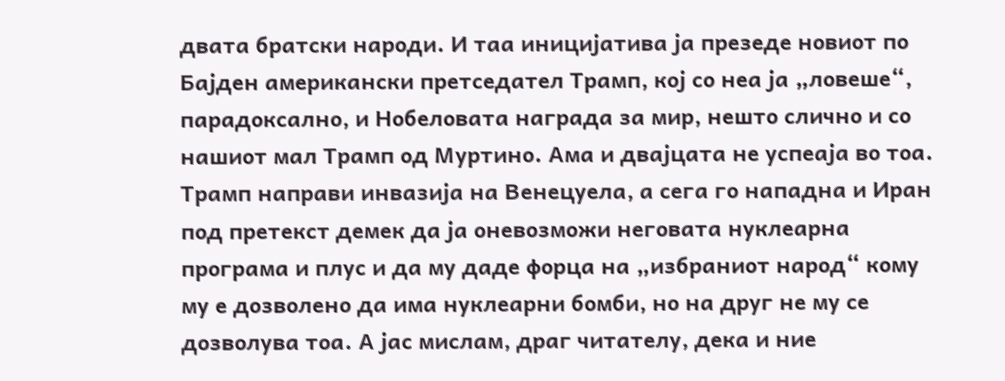двата братски народи. И таа иницијатива ја презеде новиот по Бајден американски претседател Трамп, кој со неа ја „ловеше“, парадоксално, и Нобеловата награда за мир, нешто слично и со нашиот мал Трамп од Муртино. Ама и двајцата не успеаја во тоа. Трамп направи инвазија на Венецуела, а сега го нападна и Иран под претекст демек да ја оневозможи неговата нуклеарна програма и плус и да му даде форца на „избраниот народ“ кому му е дозволено да има нуклеарни бомби, но на друг не му се дозволува тоа. А јас мислам, драг читателу, дека и ние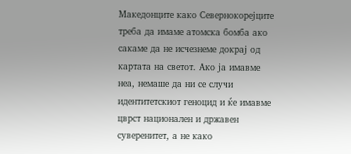Македонците како Севернокорејците треба да имаме атомска бомба ако сакаме да не исчезнеме докрај од картата на светот. Ако ја имавме неа, немаше да ни се случи идентитетскиот геноцид и ќе имавме цврст национален и државен суверенитет, а не како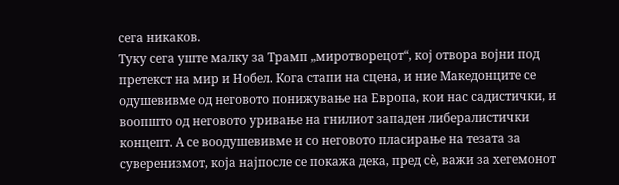сега никаков.
Туку сега уште малку за Трамп „миротворецот“, кој отвора војни под претекст на мир и Нобел. Кога стапи на сцена, и ние Македонците се одушевивме од неговото понижување на Европа, кои нас садистички, и воопшто од неговото уривање на гнилиот западен либералистички концепт. А се воодушевивме и со неговото пласирање на тезата за суверенизмот, која најпосле се покажа дека, пред сè, важи за хегемонот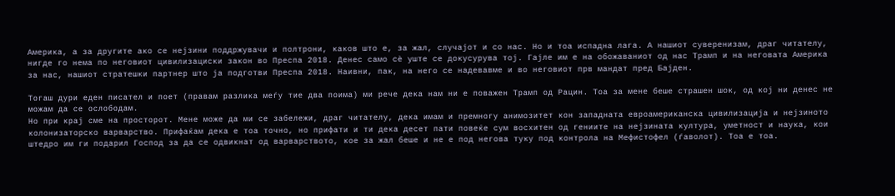Америка, а за другите ако се нејзини поддржувачи и полтрони, каков што е, за жал, случајот и со нас. Но и тоа испадна лага. А нашиот суверенизам, драг читателу, нигде го нема по неговиот цивилизациски закон во Преспа 2018. Денес само сè уште се докусурува тој. Гајле им е на обожаваниот од нас Трамп и на неговата Америка за нас, нашиот стратешки партнер што ја подготви Преспа 2018. Наивни, пак, на него се надевавме и во неговиот прв мандат пред Бајден.

Тогаш дури еден писател и поет (правам разлика меѓу тие два поима) ми рече дека нам ни е поважен Трамп од Рацин. Тоа за мене беше страшен шок, од кој ни денес не можам да се ослободам.
Но при крај сме на просторот. Мене може да ми се забележи, драг читателу, дека имам и премногу анимозитет кон западната евроамериканска цивилизација и нејзиното колонизаторско варварство. Прифаќам дека е тоа точно, но прифати и ти дека десет пати повеќе сум восхитен од гениите на нејзината култура, уметност и наука, кои штедро им ги подарил Господ за да се одвикнат од варварството, кое за жал беше и не е под негова туку под контрола на Мефистофел (ѓаволот). Тоа е тоа.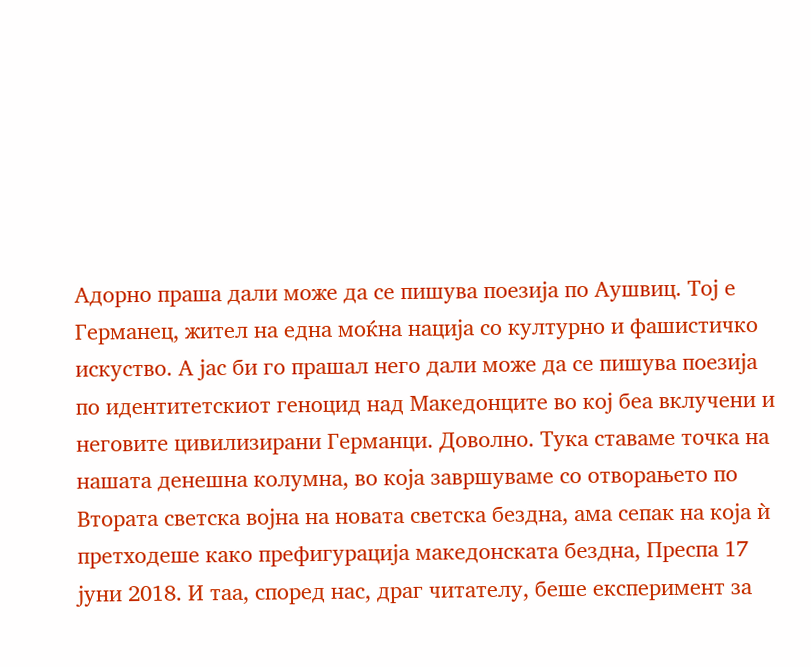Адорно праша дали може да се пишува поезија по Аушвиц. Тој е Германец, жител на една моќна нација со културно и фашистичко искуство. А јас би го прашал него дали може да се пишува поезија по идентитетскиот геноцид над Македонците во кој беа вклучени и неговите цивилизирани Германци. Доволно. Тука ставаме точка на нашата денешна колумна, во која завршуваме со отворањето по Втората светска војна на новата светска бездна, ама сепак на која ѝ претходеше како префигурација македонската бездна, Преспа 17 јуни 2018. И таа, според нас, драг читателу, беше експеримент за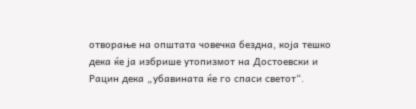отворање на општата човечка бездна, која тешко дека ќе ја избрише утопизмот на Достоевски и Рацин дека „убавината ќе го спаси светот“.